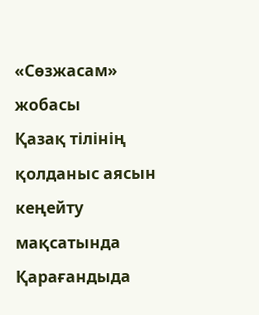«Сөзжасам» жобасы
Қазақ тілінің қолданыс аясын кеңейту мақсатында Қарағандыда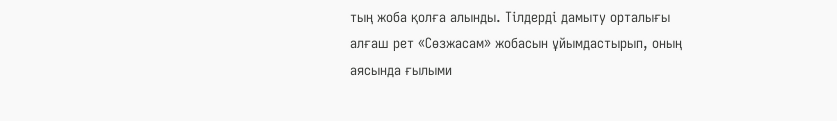тың жоба қолға алынды. Тілдерді дамыту орталығы алғаш рет «Сөзжасам» жобасын ұйымдастырып, оның аясында ғылыми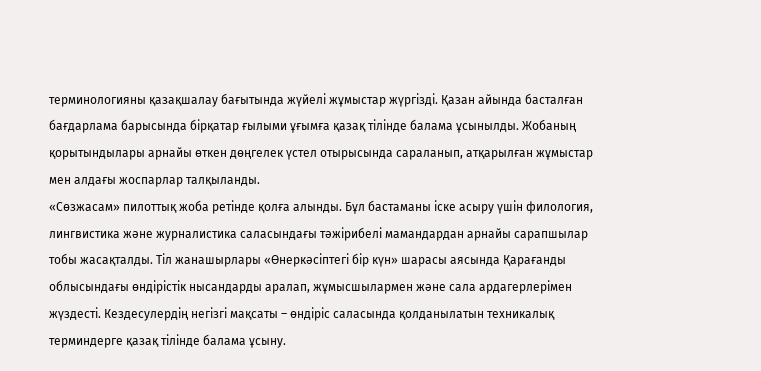терминологияны қазақшалау бағытында жүйелі жұмыстар жүргізді. Қазан айында басталған бағдарлама барысында бірқатар ғылыми ұғымға қазақ тілінде балама ұсынылды. Жобаның қорытындылары арнайы өткен дөңгелек үстел отырысында сараланып, атқарылған жұмыстар мен алдағы жоспарлар талқыланды.
«Сөзжасам» пилоттық жоба ретінде қолға алынды. Бұл бастаманы іске асыру үшін филология, лингвистика және журналистика саласындағы тәжірибелі мамандардан арнайы сарапшылар тобы жасақталды. Тіл жанашырлары «Өнеркәсіптегі бір күн» шарасы аясында Қарағанды облысындағы өндірістік нысандарды аралап, жұмысшылармен және сала ардагерлерімен жүздесті. Кездесулердің негізгі мақсаты – өндіріс саласында қолданылатын техникалық терминдерге қазақ тілінде балама ұсыну.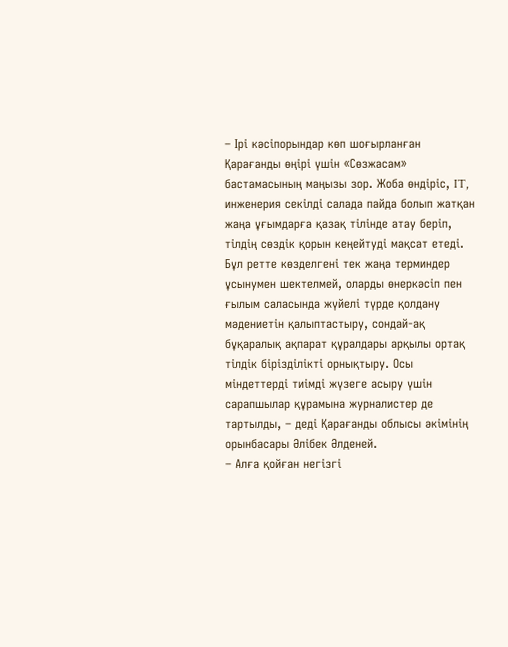– Ірі кәсіпорындар көп шоғырланған Қарағанды өңірі үшін «Сөзжасам» бастамасының маңызы зор. Жоба өндіріс, IT, инженерия секілді салада пайда болып жатқан жаңа ұғымдарға қазақ тілінде атау беріп, тілдің сөздік қорын кеңейтуді мақсат етеді. Бұл ретте көзделгені тек жаңа терминдер ұсынумен шектелмей, оларды өнеркәсіп пен ғылым саласында жүйелі түрде қолдану мәдениетін қалыптастыру, сондай-ақ бұқаралық ақпарат құралдары арқылы ортақ тілдік бірізділікті орнықтыру. Осы міндеттерді тиімді жүзеге асыру үшін сарапшылар құрамына журналистер де тартылды, – деді Қарағанды облысы әкімінің орынбасары Әлібек Әлденей.
– Алға қойған негізгі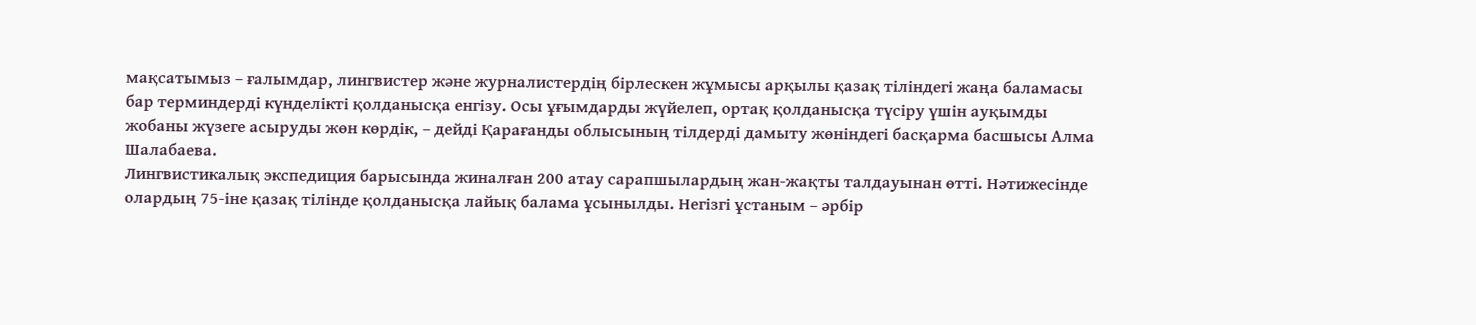мақсатымыз – ғалымдар, лингвистер және журналистердің бірлескен жұмысы арқылы қазақ тіліндегі жаңа баламасы бар терминдерді күнделікті қолданысқа енгізу. Осы ұғымдарды жүйелеп, ортақ қолданысқа түсіру үшін ауқымды жобаны жүзеге асыруды жөн көрдік, – дейді Қарағанды облысының тілдерді дамыту жөніндегі басқарма басшысы Алма Шалабаева.
Лингвистикалық экспедиция барысында жиналған 200 атау сарапшылардың жан-жақты талдауынан өтті. Нәтижесінде олардың 75-іне қазақ тілінде қолданысқа лайық балама ұсынылды. Негізгі ұстаным – әрбір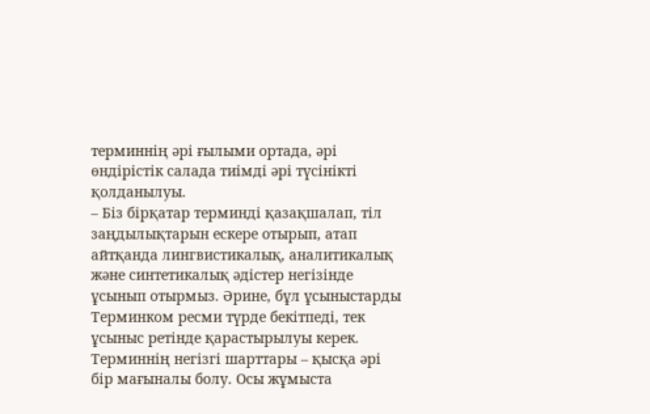терминнің әрі ғылыми ортада, әрі өндірістік салада тиімді әрі түсінікті қолданылуы.
– Біз бірқатар терминді қазақшалап, тіл заңдылықтарын ескере отырып, атап айтқанда лингвистикалық, аналитикалық және синтетикалық әдістер негізінде ұсынып отырмыз. Әрине, бұл ұсыныстарды Терминком ресми түрде бекітпеді, тек ұсыныс ретінде қарастырылуы керек. Терминнің негізгі шарттары – қысқа әрі бір мағыналы болу. Осы жұмыста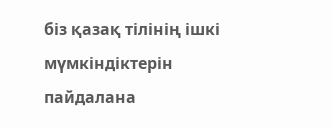біз қазақ тілінің ішкі мүмкіндіктерін пайдалана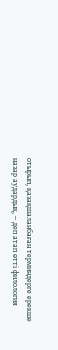отырып, қазақшаланбаған терминдерге ерекше назар аудардық, – деп атап өтті филология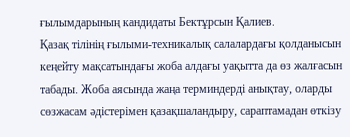ғылымдарының кандидаты Бектұрсын Қалиев.
Қазақ тілінің ғылыми-техникалық салалардағы қолданысын кеңейту мақсатындағы жоба алдағы уақытта да өз жалғасын табады. Жоба аясында жаңа терминдерді анықтау, оларды сөзжасам әдістерімен қазақшаландыру, сараптамадан өткізу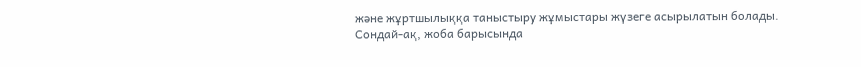және жұртшылыққа таныстыру жұмыстары жүзеге асырылатын болады. Сондай-ақ, жоба барысында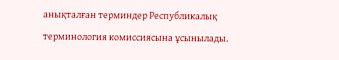анықталған терминдер Республикалық терминология комиссиясына ұсынылады.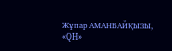Жұпар АМАНБАЙҚЫЗЫ,
«QH»